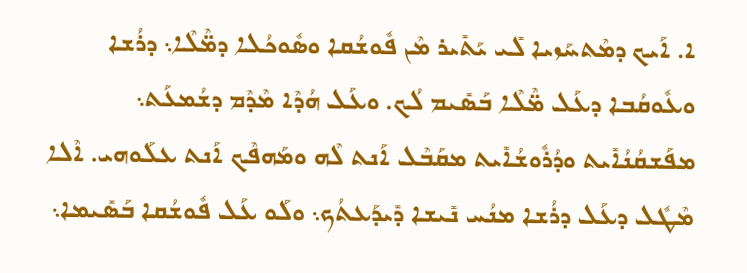ܐ. ܐܰܝܟ ܕܡܶܬܚܰܙܝܐ ܠܺܝ ܝܰܬܺܝܪ ܡܶܢ ܦܽܘܫܳܩܐ ܘܣܽܘܟܳܠܐ ܕܡ̈ܶܠܶܐ܆ ܕܪܳܫܐ ܘܥܽܘܩܳܒܐ ܕܥܰܠ ܡ̈ܶܠܶܐ ܒܰܣܺܝܡ ܠܳܟ. ܘܥܰܠ ܗܳܕܶܐ ܡܶܕܶܡ ܕܫܳܡܥܰܬ܆ ܡܦܰܫܩܳܢܳܐܺܝܬ ܘܕܳܪܽܘܫܳܐܺܝܬ ܡܩܰܒܶܠ ܐܰܢܬ ܠܶܗ ܘܡܰܗܦܶܟ ܐܰܢܬ ܥܠܰܘܗܝ. ܐܶܠܐ ܡܶܛܽܠ ܕܥܰܠ ܕܪܳܫܐ ܡܢܳܚ ܢܺܝܫܐ ܕܺܝܕܰܥܬܳܟ܆ ܘܠܰܘ ܥܰܠ ܦܽܘܫܳܩܐ ܒܰܣܺܝܡܐ܆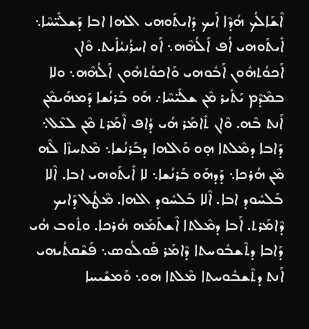ܐܶܫܰܐܠܳܟ ܗܳܕܶܐ ܐܰܝܟ ܕܺܐܝܬܰܘܗܝ ܐܠܗܐ ܐܒܐ ܕܰܫܠܺܝ̈ܚܶܐ܆ ܐܺܝܬܰܘܗܝ ܐܳܦ ܐܰܠܳܗܶܗ܆ ܐܰܘ ܐܚܪܳܢܝܳܐܺܝܬ. ܘܶܐܢ ܐܰܟܘܳܬܗܽܘܢ ܐܰܒܽܘܗܝ ܘܰܐܟܘܳܬܗܽܘܢ ܐܰܠܳܗܶܗ܆ ܘܠܐ ܒܡܶܕܶܡ ܝܰܬܺܝܪ ܡܶܢ ܫܠܺܝ̈ܚܶܐ܇ ܗܰܘ ܒܰܪܢܳܫܐ ܕܰܡܗܰܝܡܶܢ ܐܰܢܬ ܒܶܗ. ܘܶܐܢ ܬܺܐܡܰܪ ܗܳܝ ܕܳܐܦ ܐܶܡܰܪܬ ܡܶܢ ܠܥܶܠ܆ ܕܰܐܒܐ ܕܡܶܠܬܐ ܗ̣ܘ ܘܰܐܠܗܐ ܕܒܰܪܢܳܫܐ܆ ܡܶܬܚܙܶܐ ܠܶܗ ܡܶܢ ܗܳܪܟܐ܆ ܕܰܕܗܰܘ ܒܰܪܢܳܫܐ܆ ܠܐ ܐܺܝܬܰܘܗܝ ܐܒܐ. ܐܶܠܐ ܒܰܠܚܽܘܕ ܐܒܐ. ܐܶܠܐ ܒܰܠܚܽܘܕ ܐܠܗܐ. ܡܶܛܽܠ ܕܰܐܝܟ ܕܶܐܡܰܪܬ. ܐܰܒܐ ܕܡܶܠܬܐ ܐܶܫܬܰܡܰܗ ܗܳܪܟܐ. ܘܬܽܘܒ ܗܳܝ ܕܰܐܒܐ ܕܬܶܫܒܽܘܚܬܐ ܕܶܐܡܰܪ ܦܰܘܠܳܘܣ܆ ܦܰܫܶܩܬܳܝܗܝ ܐܰܢܬ ܕܬܶܫܒܽܘܚܬܐ ܡܶܠܬܐ ܗܘ܆ ܘܰܡܫܺܝܚܐ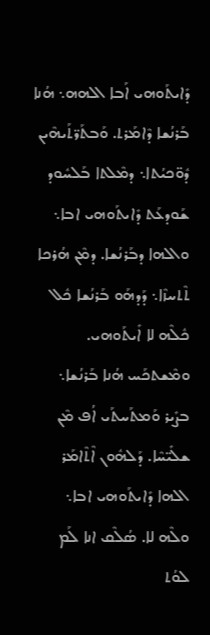ܕܺܐܝܬܰܘܗܝ ܐܰܒܐ ܐܠܗܗ܆ ܗܳܢܐ ܒܰܪܢܳܫܐ ܕܶܐܡܰܪܬ. ܘܰܒܬܰܪ̈ܬܰܝܗܶܝܢ ܕܽܘ̈ܟܝܳܬܐ܆ ܕܡܶܠܬܐ ܒܰܠܚܽܘܕ ܫܰܘܕܥܰܬ ܕܺܐܝܬܰܘܗܝ ܐܒܐ܆ ܘܐܠܗܐ ܕܒܰܪܢܳܫܐ. ܕܡܶܢ ܗܳܪܟܐ ܬܶܬܚܙܶܐ܆ ܕܰܕܗܰܘ ܒܰܪܢܳܫܐ ܟܽܠ ܟܽܠܶܗ ܠܐ ܐܺܝܬܰܘܗܝ. ܘܡܶܫܬܟܰܚ ܗܳܢܐ ܒܰܪܢܳܫܐ܆ ܒܨܺܝܪ ܘܰܡܬܰܚܬܰܝ ܐܳܦ ܡܶܢ ܫܠܺܝ̈ܚܶܐ. ܕܰܠܗܽܘܢ ܐܶܬܶܐܡܰܪ ܐܠܗܐ ܕܺܐܝܬܰܘܗܝ ܐܒܐ܆ ܘܠܶܗ ܠܐ. ܣܳܠܶܩ ܐܢܐ ܠܰܡ ܠܘܳܬ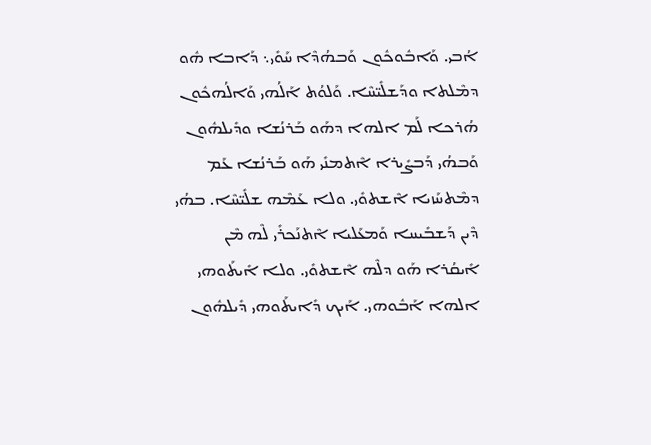ܐܳܒܝ. ܘܰܐܒܽܘܟܽܘܢ ܘܰܒܗܳܕܶܐ ܚܰܘܺܝ܆ ܕܰܐܒܐ ܗܽܘ ܕܡܶܠܬܐ ܘܕܰܫܠܺܝ̈ܚܶܐ. ܘܰܠܘܳܬ ܐܰܠܳܗܝ ܘܰܐܠܳܗܟܽܘܢ ܗܳܪܟܐ ܠܰܡ ܐܠܗܐ ܕܗܰܘ ܒܰܪܢܳܫܐ ܘܕܺܝܠܗܽܘܢ ܘܰܒܗܳܝ ܕܰܒܨܺܝܪܐ ܐܶܬܡܢܺܝ ܗܰܘ ܒܰܪܢܳܫܐ ܥܰܡ ܕܡܶܬܚܰܙܝܐ ܐܶܫܬܘܺܝ. ܘܠܐ ܥܰܡܶܗ ܫܠܺܝ̈ܚܶܐ. ܒܗܳܝ ܕܶܝܢ ܕܰܫܒܺܝܚܐ ܘܰܡܥܰܠܝܐ ܐܶܬܢܰܟܪܺܝ ܠܶܗ ܡܶܢ ܐܺܝܩܳܪܐ ܗܰܘ ܕܠܶܗ ܐܶܫܬܘܺܝ. ܘܠܐ ܐܺܝܬܰܘܗܝ ܐܠܗܐ ܐܰܒܽܘܗܝ. ܐܰܝܟ ܕܺܐܝܬܰܘܗܝ ܕܺܝܠܗܽܘܢ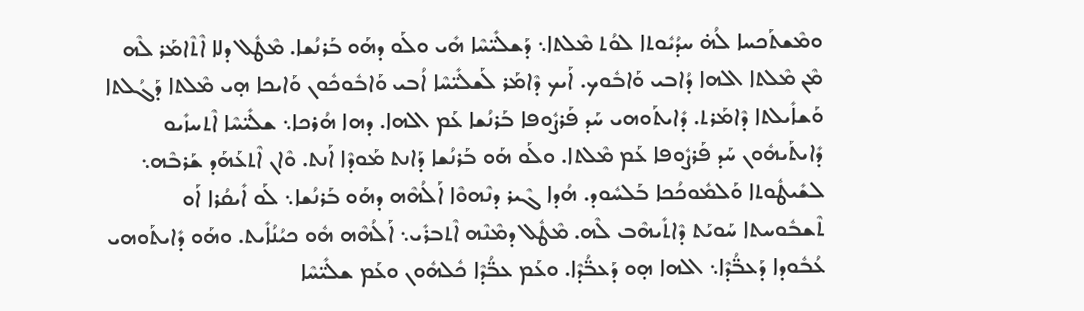ܘܡܶܫܬܰܟܚܐ ܠܳܗ̇ ܚܕܳܝܽܘܬܐ ܠܘܳܬ ܡܶܠܬܐ܆ ܕܰܫܠܺܝ̈ܚܶܐ ܗܺܝ ܘܠܰܘ ܕܗܰܘ ܒܰܪܢܳܫܐ. ܡܶܛܽܠ ܕܠܐ ܐܶܬܶܐܡܰܪ ܠܶܗ ܡܶܢ ܡܶܠܬܐ ܐܠܗܐ ܕܳܐܒܝ ܘܰܐܒܽܘܟ. ܐܰܝܟ ܕܶܐܡܰܪ ܠܰܫܠܺܝ̈ܚܶܐ ܐܳܒܝ ܘܰܐܒܽܘܟܽܘܢ ܘܰܐܝܟܐ ܗ̣ܝ ܡܶܠܬܐ ܕܰܓܳܠܬܐ ܘܰܫܐܺܝܠܬܐ ܕܶܐܡܰܪܬ. ܕܺܐܝܬܰܘܗܝ ܚܰܕ ܦܰܪܨܽܘܦܐ ܒܰܪܢܳܫܐ ܥܰܡ ܐܠܗܐ. ܕܗܐ ܗܳܪܟܐ܆ ܫܠܺܝ̈ܚܶܐ ܐܶܬܚܙܺܝܘ ܕܺܐܝܬܰܝܗܽܘܢ ܚܰܕ ܦܰܪܨܽܘܦܐ ܥܰܡ ܡܶܠܬܐ. ܘܠܰܘ ܗܰܘ ܒܰܪܢܳܫܐ ܕܰܐܢܬ ܡܰܘܕܶܐ ܐܰܢܬ. ܘܶܐܢ ܐܶܬܥܰܗܰܕ ܫܰܪܒܶܗ܆ ܠܫܺܝܛܽܘܬܐ ܘܰܠܡܽܘܟܳܟܐ ܒܰܠܚܽܘܕ. ܗܳܕܐ ܓܶܝܪ ܕܢܶܗܘܶܐ ܐܰܠܳܗܶܗ ܕܗܰܘ ܒܰܪܢܳܫܐ܆ ܠܰܘ ܐܺܝܩܳܪܐ ܐܰܘ ܬܶܫܒܽܘܚܬܐ ܚܰܘܝܰܬ ܕܶܐܬܺܝܗܶܒ ܠܶܗ. ܡܶܛܽܠ ܕܡܶܢܶܗ ܐܶܬܒܪܺܝ܆ ܐܰܠܳܗܶܗ ܗܽܘ ܟܝܳܢܳܐܺܝܬ. ܘܗܰܘ ܕܺܐܝܬܰܘܗܝ ܥܳܒܽܘܕܐ ܕܰܥܒ̈ܳܕܶܐ܆ ܐܠܗܐ ܗ̣ܘ ܕܰܥܒ̈ܳܕܶܐ. ܘܥܰܡ ܥܒ̈ܳܕܶܐ ܟܽܠܗܽܘܢ ܘܥܰܡ ܫܠܺܝ̈ܚܶܐ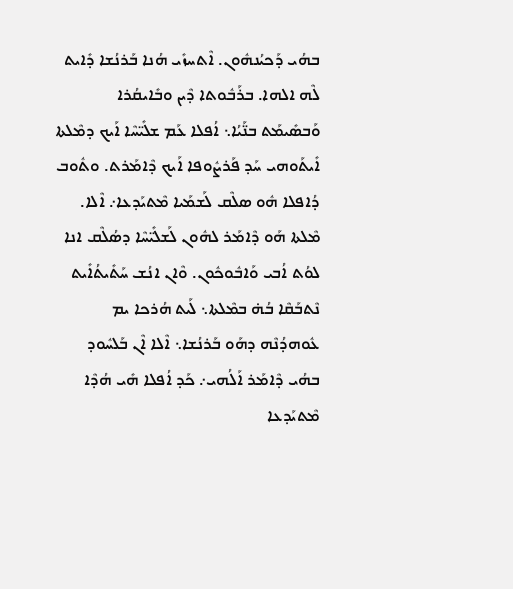ܒܗܳܝ ܕܰܟܝܳܢܗܽܘܢ. ܐܶܬܚܙܺܝ ܗܳܢܐ ܒܰܪܢܳܫܐ ܕܺܐܝܬ ܠܶܗ ܐܠܗܐ. ܒܪܰܒܽܘܬܐ ܕܶܝܢ ܘܒܺܐܝܩܳܪܐ ܘܰܒܣܺܝܡܰܬ ܒܢ̈ܰܝܳܐ܆ ܐܳܦܠܐ ܥܰܡ ܫܠܺܝ̈ܚܶܐ ܐܰܝܟ ܕܡܶܠܬܐ ܐܺܝܬܰܘܗܝ ܚܰܕ ܦܰܪܨܽܘܦܐ ܐܰܝܟ ܕܶܐܡܰܪܬ. ܘܬܽܘܒ ܕܳܐܦܠܐ ܗܽܘ ܣܠܶܩ ܠܰܫܡܰܝܐ ܡܶܬܝܰܕܥܐ܇ ܐܶܠܐ. ܡܶܠܬܐ ܗܰܘ ܕܶܐܡܰܪ ܠܗܽܘܢ ܠܰܫܠܺܝ̈ܚܶܐ ܕܣܳܠܶܩ ܐܢܐ ܠܘܳܬ ܐܳܒܝ ܘܰܐܒܽܘܟܽܘܢ. ܘܶܐܢ ܐܢܳܫ ܚܰܬܺܝܬܳܐܺܝܬ ܢܶܬܒܰܩܶܐ ܒܳܗ̇ ܒܡܶܠܬܐ܆ ܠܰܝܬ ܗܳܪܟܐ ܝܡ ܥܽܘܗܕܳܢܶܗ ܕܗܰܘ ܒܰܪܢܳܫܐ܆ ܐܶܠܐ ܐܶܢ ܒܰܠܚܽܘܕ ܒܗܳܝ ܕܶܐܡܰܪ ܐܰܠܳܗܝ܇ ܟܰܕ ܐܳܦܠܐ ܗܺܝ ܗܳܕܶܐ ܡܶܬܝܰܕܥܐ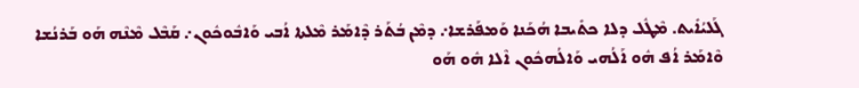ܓܰܠܝܳܐܺܝܬ. ܡܶܛܽܠ ܕܠܐ ܟܬܺܝܒܐ ܗܳܟܰܢܐ ܘܰܡܦܰܪܫܐ܇ ܕܡܶܢ ܒܳܬܰܪ ܕܶܐܡܰܪ ܡܶܠܬܐ ܐܳܒܝ ܘܰܐܒܽܘܟܽܘܢ܇ ܩܰܒܶܠ ܡܶܢܶܗ ܗܰܘ ܒܰܪܢܳܫܐ ܘܶܐܡܰܪ ܐܳܦ ܗܽܘ ܐܰܠܳܗܝ ܘܰܐܠܳܗܟܽܘܢ ܐܶܠܐ ܗܽܘ ܗܰܘ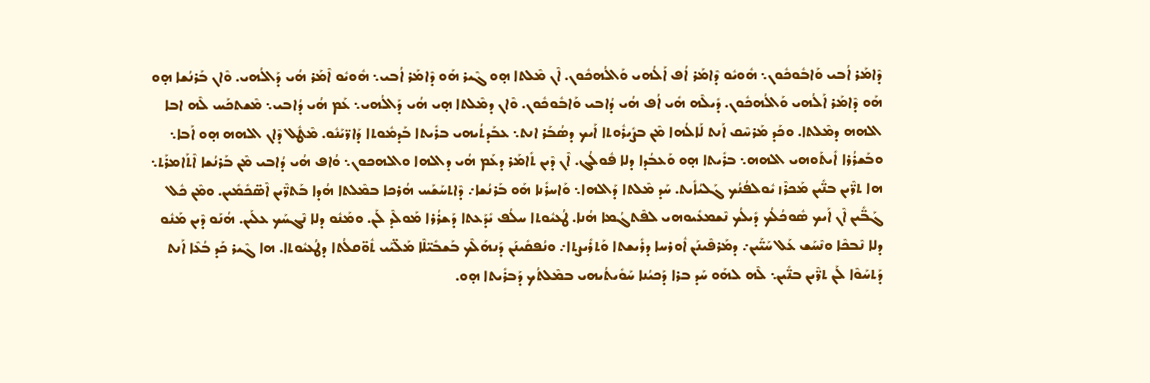ܕܶܐܡܰܪ ܐܳܒܝ ܘܰܐܒܽܘܟܽܘܢ܆ ܗܽܘܝܽܘ ܕܶܐܡܰܪ ܐܳܦ ܐܰܠܳܗܝ ܘܰܐܠܳܗܟܽܘܢ. ܐܶܢ ܡܶܠܬܐ ܗ̣ܘ ܓܶܝܪ ܗܰܘ ܕܶܐܡܰܪ ܐܳܒܝ܆ ܗܽܘܝܽܘ ܐܶܡܰܪ ܗܳܝ ܕܰܐܠܳܗܝ. ܘܶܐܢ ܒܰܪܢܳܫܐ ܗ̣ܘ ܗܰܘ ܕܶܐܡܰܪ ܐܰܠܳܗܝ ܘܰܐܠܳܗܟܽܘܢ. ܕܺܝܠܶܗ ܗܺܝ ܐܳܦ ܗܳܝ ܕܳܐܒܝ ܘܰܐܒܽܘܟܽܘܢ. ܘܶܐܢ ܕܡܶܠܬܐ ܗ̣ܝ ܗܳܝ ܕܰܐܠܳܗܝ܆ ܥܰܡ ܗܳܝ ܕܳܐܒܝ܆ ܡܶܫܬܟܰܚ ܠܶܗ ܐܒܐ ܐܠܗܗ ܕܡܶܠܬܐ. ܘܟܰܕ ܡܰܪܚܶܩ ܐܰܢܬ ܠܰܐܠܳܗܐ ܡܶܢ ܒܨܺܝܪܽܘܬܐ ܐܰܝܟ ܕܣܳܒܰܪ ܐܢܬ܆ ܥܒܰܕܬܳܝܗܝ ܒܪܺܝܬܐ ܒܰܕܡܽܘܬܐ ܕܰܐܪ̈ܝܰܢܽܘ. ܡܶܛܽܠ ܕܶܐܢ ܐܠܗܗ ܗ̣ܘ ܐܰܒܐ܆ ܘܒܰܫܪܳܪܐ ܐܺܝܬܰܘܗܝ ܐܠܗܗ܆ ܒܪܺܝܬܐ ܗ̣ܘ ܘܰܥܒܳܕܐ ܕܠܐ ܦܽܘܠܳܓ. ܐܶܢ ܕܶܝܢ ܬܺܐܡܰܪ ܕܥܰܡ ܗܳܝ ܕܐܠܗܐ ܘܐܠܗܟܘܢ܆ ܘܳܐܦ ܗܳܝ ܕܳܐܒܝ ܡܶܢ ܒܰܪܢܳܫܐ ܐܶܬܰܐܡܪܰܬ܆ ܗܐ ܬܪ̈ܶܝܢ ܒܢ̈ܺܝܢ ܡܰܟܪܶܙ ܝܽܘܠܦܳܢܳܟ ܓܰܠܝܳܐܺܝܬ. ܚܰܕ ܡܶܠܬܐ ܕܰܐܠܗܐ܆ ܘܰܐܚܪܺܢܐ ܗܰܘ ܒܰܪܢܳܫܐ܇ ܕܶܐܬܚܰܫܰܚ ܗܳܪܟܐ ܒܡܶܠܬܐ ܗܳܕܐ ܒܰܬܪ̈ܶܝܢ ܐܶܣ̈ܟܺܡܺܝܢ. ܘܡܶܢ ܟܽܠ ܓܰܒ̈ܺܝܢ ܐܶܢ ܐܰܝܟ ܣܽܘܟܳܠܳܟ ܕܺܝܠܳܟ ܢܶܫܡܥܺܝܘܗܝ ܠܦܶܬܓܳܡܐ ܗܳܢܐ. ܛܳܥܝܽܘܬܐ ܚܠܳܦ ܝܺܕܰܥܬܐ ܕܰܫܪܳܪܐ ܡܰܘܠܶܕ ܠܰܢ. ܘܡܰܢܽܘ ܕܠܐ ܢܶܓܚܰܟ ܥܠܰܝܢ. ܗܳܢܰܘ ܕܶܝܢ ܡܰܢܽܘ ܕܠܐ ܢܶܒܟܶܐ ܘܢܶܚܰܫ ܥܰܠ ܚܰܝ̈ܰܝܢ܇ ܕܡܰܪܦܶܝܢܰܢ ܐܽܘܪܚܐ ܕܪܺܝܫܬܐ ܘܰܬܪܺܝܨܬܐ܇ ܘܢܳܦܩܺܝܢܰܢ ܕܰܢܗܰܠܶܟ ܒܰܫܒܺܝ̈ܠܶܐ ܡܰܠ̈ܝܰܝ ܬܽܘ̈ܩܠܳܬܐ ܕܛܳܥܝܽܘܬܐ. ܗܐ ܓܶܝܪ ܟܰܕ ܒܳܥܶܐ ܐܰܢܬ ܕܰܬܚܰܘܶܐ ܠܰܢ ܬܪ̈ܶܝܢ ܒܢ̈ܺܝܢ܆ ܠܶܗ ܠܗܰܘ ܚܰܕ ܒܪܐ ܕܰܟܝܳܢܐ ܚܰܘܺܝܬܳܝܗܝ ܒܡܶܠܬܳܟ ܕܰܒܪܺܝܬܐ ܗ̣ܘ.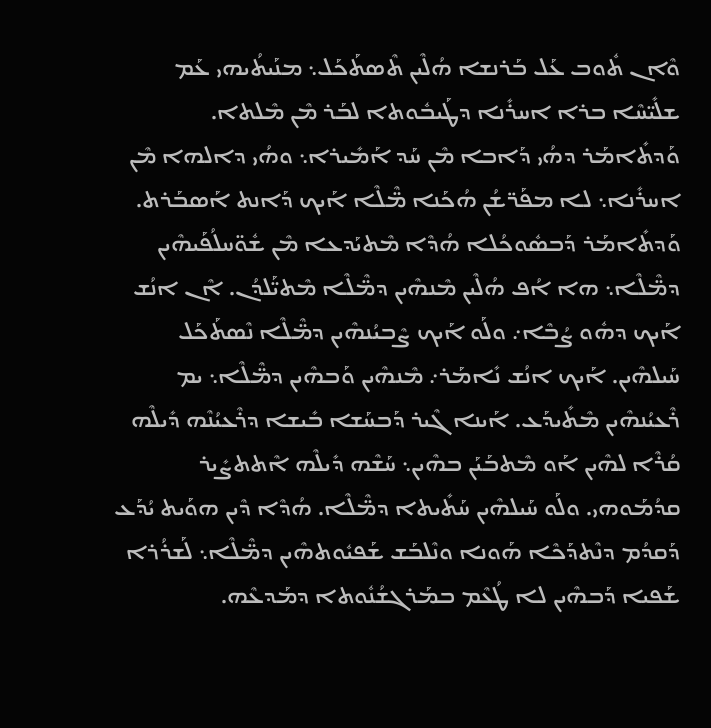ܘܶܐܢ ܬܽܘܒ ܥܰܠ ܒܰܪܢܫܐ ܗܳܠܶܝܢ ܬܶܣܬܰܟܰܠ܆ ܡܢܰܝܬܳܝܗܝ ܥܰܡ ܫܠܺܝ̈ܚܶܐ ܒܪܐ ܐܚܪܺܢܐ ܕܛܰܝܒܽܘܬܐ ܠܒܰܪ ܡܶܢ ܡܶܠܬܐ. ܘܰܕܬܺܐܡܰܪ ܕܗܳܝ ܕܰܐܒܐ ܡܶܢ ܚܰܕ ܐܰܡܺܝܪܐ܆ ܘܗܳܝ ܕܐܠܗܐ ܡܶܢ ܐܚܪܺܢܐ܆ ܠܐ ܡܦܰܪ̈ܫܳܢ ܗܳܟܰܢܐ ܡ̈ܶܠܶܐ ܐܰܝܟ ܕܰܐܢܬ ܐܰܣܒܰܪܬ. ܘܰܕܬܺܐܡܰܪ ܕܰܒܣܽܘܟܳܠܐ ܗܳܕܶܐ ܡܶܬܝܰܕܥܐ ܡܶܢ ܫܽܘ̈ܚܠܳܦܰܝܗܶܝܢ ܕܡ̈ܶܠܶܐ܆ ܗܐ ܐܳܦ ܗܳܠܶܝܢ ܡܶܢܗܶܝܢ ܕܡ̈ܶܠܶܐ ܡܶܬܝ̈ܰܠܕܳܢ. ܐܶܢ ܐܢܳܫ ܐܰܝܟ ܕܗܽܘ ܨܳܒܶܐ܇ ܘܠܰܘ ܐܰܝܟ ܨܶܒܝܳܢܗܶܝܢ ܕܡ̈ܶܠܶܐ ܢܶܣܬܰܟܰܠ ܚܰܝܠܗܶܝܢ. ܐܰܝܟ ܐܢܳܫ ܢܺܐܡܰܪ܇ ܡܶܢܗܶܝܢ ܘܰܒܗܶܝܢ ܕܡ̈ܶܠܶܐ܆ ܝܡ ܪܶܥܝܳܢܗܶܝܢ ܡܶܬܺܝܕܰܥ. ܐܰܝܢܐ ܓܶܝܪ ܕܰܒܚܰܫܐ ܒܺܝܫܐ ܕܪܶܥܝܳܢܶܗ ܕܺܝܠܶܗ ܩܳܪܶܐ ܠܗܶܝܢ ܐܰܘ ܡܶܬܒܰܝܰܢ ܒܗܶܝܢ܆ ܚܰܫܶܗ ܕܺܝܠܶܗ ܐܶܬܬܨܺܝܪ ܩܕܳܡܰܘܗܝ. ܘܠܰܘ ܚܰܝܠܗܶܝܢ ܚܰܬܺܝܬܐ ܕܡ̈ܶܠܶܐ. ܗܳܕܶܐ ܕܶܝܢ ܗܘܰܝܬ ܝܳܕܰܥ ܕܰܩܕܳܡ ܕܢܶܬܕܰܟܶܐ ܗܰܘܢܐ ܘܢܶܠܒܰܫ ܫܰܦܝܽܘܬܗܶܝܢ ܕܡ̈ܶܠܶܐ܆ ܠܰܫܪܳܪܐ ܫܰܦܝܐ ܕܰܒܗܶܝܢ ܠܐ ܛܳܥܶܡ ܒܡܰܪܓܫܳܢܽܘܬܐ ܕܡܰܕܥܶܗ.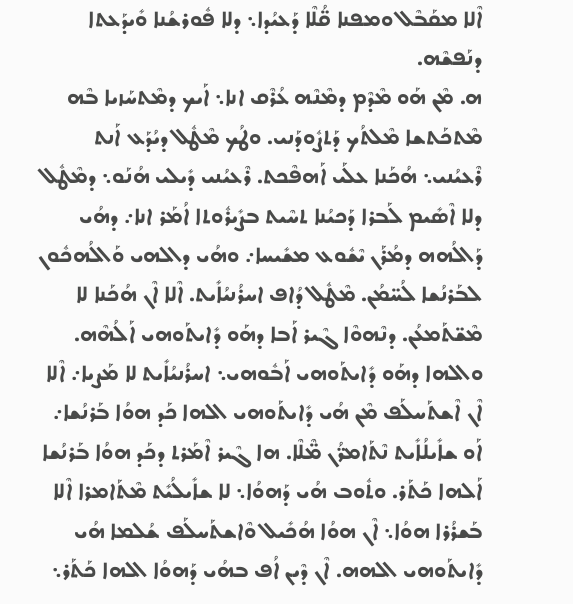ܐܶܠܐ ܡܩܰܒܶܠ ܘܡܦܢܐ ܩ̈ܳܠܶܐ ܕܰܥܝܳܕܐ܆ ܕܠܐ ܦܽܘܪܫܳܢܐ ܘܺܝܕܰܥܬܐ ܕܢܰܦܫܶܗ.
ܗ. ܡܶܢ ܗܰܘ ܡܶܕܶܡ ܕܡܶܢܶܗ ܥܳܪܶܩ ܐܢܐ܆ ܐܰܝܟ ܕܡܶܬܚܰܙܝܐ ܒܶܗ ܡܶܬܟܰܬܫܐ ܡܶܠܬܳܟ ܕܰܬܨܽܘܕܰܢܝ. ܘܛܳܟ ܡܶܛܽܠ ܕܝܳܕܰܥ ܐܰܢܬ ܪܶܥܝܳܢܝ܆ ܗܳܟܰܢܐ ܥܠܰܝ ܐܰܗܦܶܟܬ. ܪܶܥܝܳܢܝ ܕܺܝܠܝ ܗܳܢܰܘ܆ ܕܡܶܛܽܠ ܕܠܐ ܐܶܣܺܝܡ ܠܰܒܪܐ ܕܰܟܝܳܢܐ ܬܚܶܝܬ ܒܨܺܝܪܽܘܬܐ ܐܳܡܰܪ ܐܢܐ܇ ܕܗܳܝ ܕܰܐܠܳܗܗ ܕܡܳܪܰܢ ܝܶܫܽܘܥ ܡܫܺܝܚܐ܇ ܘܗܳܝ ܕܐܠܗܝ ܘܰܐܠܳܗܟܽܘܢ ܠܒܰܪܢܳܫܐ ܠܳܚ̈ܡܳܢ. ܡܶܛܽܠ ܕܳܐܦ ܐܚܪܳܢܝܳܐܺܝܬ. ܐܶܠܐ ܐܶܢ ܗܳܟܰܢܐ ܠܐ ܡܶܫ̈ܬܰܡܥܳܢ. ܕܢܶܗܘܶܐ ܓܶܝܪ ܐܰܒܐ ܕܗܰܘ ܕܺܐܝܬܰܘܗܝ ܐܰܠܳܗܶܗ. ܘܐܠܗܐ ܕܗܰܘ ܕܺܐܝܬܰܘܗܝ ܐܰܒܽܘܗܝ܆ ܐܚܪܳܢܝܳܐܺܝܬ ܠܐ ܡܰܨܝܐ܇ ܐܶܠܐ ܐܶܢ ܐܶܫܬܰܚܠܰܦ ܡܶܢ ܗܳܝ ܕܺܐܝܬܰܘܗܝ ܐܠܗܐ ܟܰܕ ܗܘܳܐ ܒܰܪܢܳܫܐ܇ ܐܰܘ ܫܐܺܝܠܳܐܺܝܬ ܢܶܬܰܐܡܪ̈ܳܢ ܡ̈ܶܠܶܐ. ܗܐ ܓܶܝܪ ܐܶܡܰܪܬ ܕܟܰܕ ܗܘܳܐ ܒܰܪܢܳܫܐ ܐܰܠܗܐ ܟܰܬܰܪ. ܘܬܽܘܒ ܗܳܝ ܕܰܗܘܳܐ܆ ܠܐ ܫܐܺܝܠܳܝܺܬ ܡܶܬܰܐܡܪܐ ܐܶܠܐ ܒܰܫܪܳܪܐ ܗܘܳܐ܆ ܐܶܢ ܗܘܳܐ ܗܳܟܺܝܠ ܘܶܐܫܬܰܚܠܰܦ ܫܳܠܡܐ ܗܳܝ ܕܺܐܝܬܰܘܗܝ ܐܠܗܗ. ܐܶܢ ܕܶܝܢ ܐܳܦ ܒܗܳܝ ܕܰܗܘܳܐ ܐܠܗܐ ܟܰܬܰܪ܆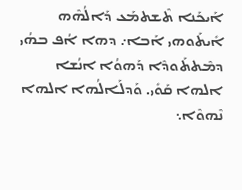ܐܰܝܟܰܢܐ ܬܶܫܬܡܰܥ ܕܰܐܠܳܗܶܗ ܐܺܝܬܰܘܗܝ ܐܰܒܐ܇ ܕܗܐ ܐܳܦ ܒܗܳܝ ܕܡܶܬܬܰܘܕܶܐ ܕܰܗܘܳܐ ܐܢܳܫܐ ܐܠܗܐ ܩܰܘܺܝ. ܘܰܕܠܰܐܠܳܗܐ ܐܠܗܐ ܢܶܗܘܶܐ܆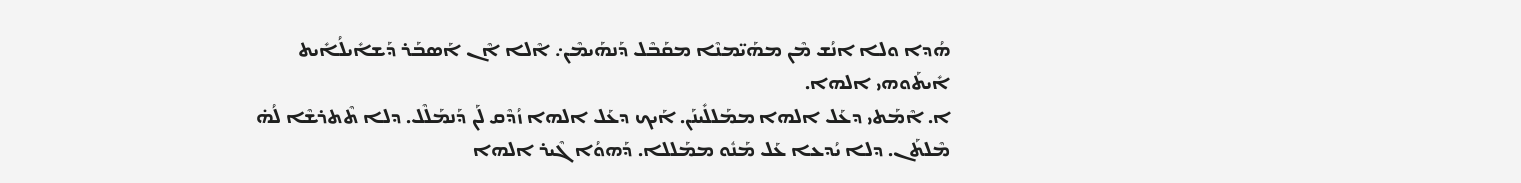ܗܳܕܐ ܘܠܐ ܐܢܳܫ ܡܶܢ ܡܗܰܝ̈ܡܢܶܐ ܡܩܰܒܶܠ ܕܰܢܗܰܝܡܶܢ܇ ܐܶܠܐ ܐܶܢ ܐܰܣܒܰܪ ܕܰܫܐܺܝܠܳܐܺܝܬ ܐܺܝܬܰܘܗܝ ܐܠܗܐ.
ܐ. ܐܶܡܰܬܝ ܕܥܰܠ ܐܠܗܐ ܡܡܰܠܠܺܝܢܰܢ. ܐܰܝܟ ܕܥܰܠ ܐܠܗܐ ܙܳܕܶܩ ܠܰܢ ܕܰܢܡܰܠܶܠ. ܕܠܐ ܬܶܬܪܫܶܐ ܠܳܗ̇ ܡܶܠܬܰܢ. ܕܠܐ ܝܳܕܥܐ ܥܰܠ ܡܰܢܽܘ ܡܡܰܠܠܐ. ܕܰܗܘܳܐ ܓܶܝܪ ܐܠܗܐ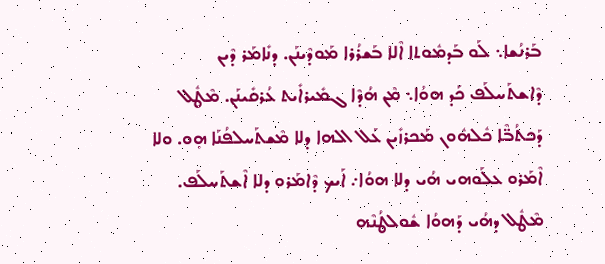ܒܰܪܢܳܫܐ܆ ܠܰܘ ܒܰܕܡܽܘܬܐ ܐܶܠܐ ܒܰܫܪܳܪܐ ܡܰܘܕܶܝܢܰܢ. ܕܢܺܐܡܰܪ ܕܶܝܢ ܕܶܐܫܬܰܚܠܰܦ ܟܰܕ ܗܘܳܐ܆ ܡܶܢ ܗܳܕܶܐ ܓܡܺܝܪܐܺܝܬ ܥܳܪܩܺܝܢܰܢ. ܡܶܛܽܠ ܕܰܟܬܳܒ̈ܶܐ ܟܽܠܗܽܘܢ ܡܰܟܪܙܺܝܢ ܥܰܠ ܐܠܗܐ ܕܠܐ ܡܶܫܬܰܚܠܦܳܢܰܐ ܗ̣ܘ. ܘܠܐ ܐܶܡܰܪܘ ܥܠܰܘܗܝ ܗܳܝ ܕܠܐ ܗܘܳܐ܇ ܐܰܝܟ ܕܶܐܡܰܪܘ ܕܠܐ ܐܶܫܬܰܚܠܰܦ. ܡܶܛܽܠ ܕܗܳܝ ܕܰܗܘܳܐ ܫܽܘܠܛܳܢܶܗ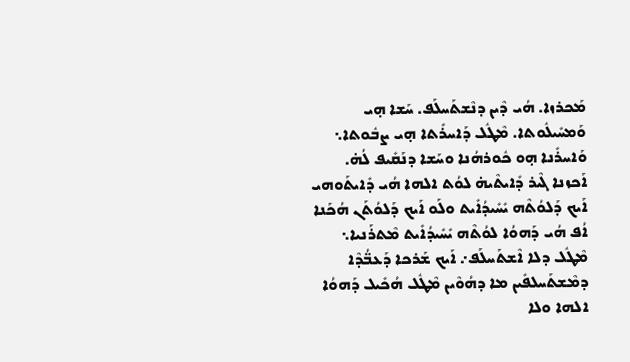ܡܰܟܪܙܐ. ܗܳܝ ܕܶܝܢ ܕܢܶܫܬܰܚܠܰܦ. ܚܰܫܐ ܗ̣ܝ ܘܰܡܚܺܝܠܽܘܬܐ. ܡܶܛܽܠ ܕܰܐܚܪܺܬܐ ܗ̣ܝ ܨܒܽܘܬܐ܆ ܘܰܐܚܪܺܢܐ ܗ̣ܘ ܟܽܘܪܗܳܢܐ ܘܚܰܫܐ ܕܢܰܩܺܝܦ ܠܳܗ̇. ܐܰܟܙܢܐ ܓܶܝܪ ܕܺܐܝܬܶܝܗ̇ ܠܘܳܬ ܐܠܗܐ ܗܳܝ ܕܺܐܝܬܰܘܗܝ ܐܰܝܟ ܕܰܠܘܳܬܶܗ ܝܺܚܺܝܕܳܐܺܝܬ ܘܠܰܘ ܐܰܝܟ ܕܰܠܘܳܬܰܢ ܗܳܟܰܢܐ ܐܳܦ ܗܳܝ ܕܰܗܘܳܐ ܠܘܳܬܶܗ ܝܺܚܺܝܕܳܐܺܝܬ ܡܶܬܪܰܢܝܐ܆ ܡܶܛܽܠ ܕܠܐ ܐܶܫܬܰܚܠܰܦ܇ ܐܰܝܟ ܫܰܪܟܐ ܕܰܥܒ̈ܳܕܶܐ ܕܡܶܫܬܰܚܠܦܺܝܢ ܡܐ ܕܗܳܘܶܝܢ ܡܶܛܽܠ ܗܳܟܺܝܠ ܕܰܗܘܳܐ ܐܠܗܐ ܘܠܐ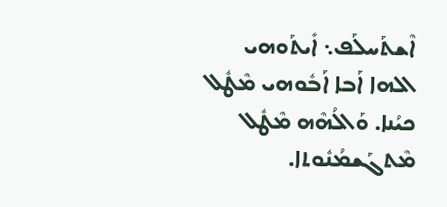ܐܶܫܬܰܚܠܰܦ܆ ܐܺܝܬܰܘܗܝ ܐܠܗܐ ܐܰܒܐ ܐܰܒܽܘܗܝ ܡܶܛܽܠ ܟܝܳܢܐ. ܘܰܐܠܳܗܶܗ ܡܶܛܽܠ ܡܶܬܓܰܫܡܳܢܽܘܬܐ.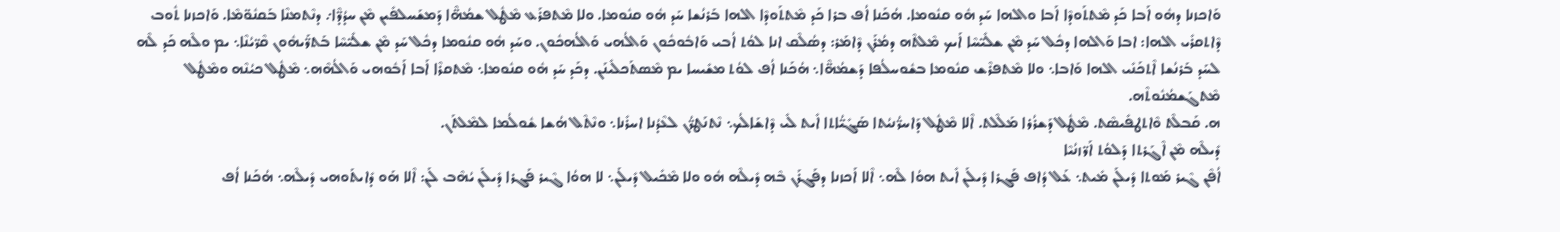ܘܰܐܟܙܢܐ ܕܗܽܘ ܐܰܒܐ ܟܰܕ ܡܶܬܬܰܘܕܶܐ ܐܰܒܐ ܘܐܠܗܐ ܚܰܕ ܗܽܘ ܩܢܽܘܡܐ. ܗܳܟܰܢܐ ܐܳܦ ܒܪܐ ܟܰܕ ܡܶܬܬܰܘܕܶܐ ܐܠܗܐ ܒܰܪܢܳܫܐ ܚܰܕ ܗܽܘ ܩܢܽܘܡܐ. ܘܠܐ ܡܶܬܦܪܰܥ ܡܶܛܽܠ ܫܡܳܗ̈ܶܐ ܕܰܡܫܰܚܠܦܺܝܢ ܡܶܢ ܚܕܳܕ̈ܶܐ܇ ܕܢܶܬܡܢܶܐ ܒܰܩܢܽܘ̈ܡܶܐ. ܘܰܐܟܙܢܐ ܬܽܘܒ ܕܶܐܬܩܪܺܝ ܐܠܗܐ: ܐܒܐ ܘܰܐܠܗܐ ܕܟܽܠ ܚܰܕ ܡܶܢ ܫܠܺܝ̈ܚܶܐ ܐܰܝܟ ܡܶܠܬܶܗ ܕܡܳܪܰܢ ܕܶܐܡܰܪ: ܕܣܳܠܶܩ ܐܢܐ ܠܘܳܬ ܐܳܒܝ ܘܰܐܒܽܘܟܽܘܢ ܘܰܐܠܳܗܝ ܘܰܐܠܳܗܟܽܘܢ. ܘܚܰܕ ܗܽܘ ܩܢܽܘܡܐ ܕܟܽܠ ܚܰܕ ܡܶܢ ܫܠܺܝ̈ܚܶܐ ܒܰܬܪ̈ܰܝܗܽܘܢ ܩܶܪ̈ܝܳܢܶܐ܆ ܝܡ ܘܠܶܗ ܟܰܕ ܠܶܗ ܠܚܰܕ ܒܰܪܢܳܫܐ ܐܶܬܟܰܢܺܝ ܐܠܗܐ ܘܰܐܒܐ܆ ܘܠܐ ܡܶܬܦܪܶܫ ܩܢܽܘܡܐ ܒܫܽܘܚܠܳܦܐ ܕܰܫܡܳܗ̈ܶܐ܆ ܗܳܟܰܢܐ ܐܳܦ ܠܘܳܬ ܡܫܺܝܚܐ ܝܡ ܡܶܣܬܰܟܠܺܝܢܰܢ. ܕܟܰܕ ܚܰܕ ܗܽܘ ܩܢܽܘܡܐ܆ ܡܶܬܩܪܶܐ ܐܰܒܐ ܐܰܒܽܘܗܝ ܘܰܐܠܳܗܶܗ܆ ܡܶܛܽܠ ܟܝܳܢܶܗ ܘܡܶܛܽܠ ܡܶܬܓܰܫܡܳܢܽܘܬܶܗ.
ܗ. ܩܰܒܠܶܬ ܘܶܐܬܛܦܺܝܣܶܬ. ܡܶܛܽܠ ܕܰܫܪܳܪܐ ܡܰܠܶܠܬ. ܐܶܠܐ ܡܶܛܽܠ ܕܰܐܚܪ̈ܳܢܝܳܬܐ ܣܰܓܺܝ̈ܳܐܬܐ ܐܺܝܬ ܠܺܝ ܕܶܐܫܰܐܠܳܟ܆ ܢܶܬܢܰܛܪ̈ܳܢ ܠܥܶܕܳܢܐ ܐܚܪܺܢܐ܆ ܘܢܶܬܶܠ ܗܳܫܐ ܫܽܘܠܳܡܐ ܠܡܶܠܬܰܢ.
ܕܺܝܠܶܗ ܡܶܢ ܐܶܓܰܪܬܐ ܕܰܠܘܳܬ ܐܰܪ̈ܙܢܳܝܶܐ
ܐܳܦܶܢ ܓܶܝܪ ܡܰܘܬܐ ܕܺܝܠܰܢ ܡܺܝܬ܆ ܥܰܠ ܕܳܐܦ ܦܰܓܪܐ ܕܺܝܠܰܢ ܐܺܝܬ ܗܘܳܐ ܠܶܗ܆ ܐܶܠܐ ܐܰܟܙܢܐ ܕܦܰܓܪܰܢ ܒܶܗ ܕܺܝܠܶܗ ܗܽܘ ܘܠܐ ܡܶܟܺܝܠ ܕܺܝܠܰܢ܆ ܠܐ ܗܘܳܐ ܓܶܝܪ ܦܰܓܪܐ ܕܺܝܠܰܢ ܝܳܗܶܒ ܠܰܢ: ܐܶܠܐ ܗܰܘ ܕܺܐܝܬܰܘܗܝ ܕܺܝܠܶܗ܆ ܗܳܟܰܢܐ ܐܳܦ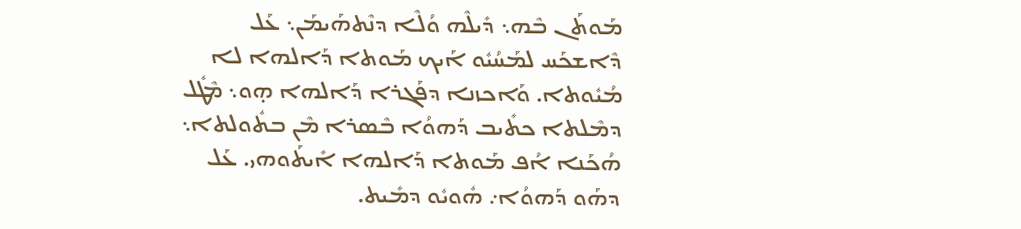ܡܰܘܬܰܢ ܒܶܗ܆ ܕܺܝܠܶܗ ܘܳܠܶܐ ܕܢܶܬܗܰܝܡܰܢ܆ ܥܰܠ ܕܶܐܫܟܰܚ ܠܡܰܚܳܝܽܘ ܐܰܝܟ ܡܰܘܬܐ ܕܰܐܠܗܐ ܠܐ ܡܳܝܽܘܬܐ. ܘܰܐܟܙܢܐ ܕܦܰܓܪܐ ܕܰܐܠܗܐ ܗ̣ܘ܆ ܡܶܛܽܠ ܕܡܶܠܬܐ ܟܬܺܝܒ ܕܰܗܘܳܐ ܒܶܣܪܐ ܡܶܢ ܒܬܽܘܠܬܐ܆ ܗܳܟܰܢܐ ܐܳܦ ܡܰܘܬܐ ܕܰܐܠܗܐ ܐܺܝܬܰܘܗܝ. ܥܰܠ ܕܗܰܘ ܕܰܗܘܳܐ܇ ܗܽܘܝܽܘ ܕܡܺܝܬ.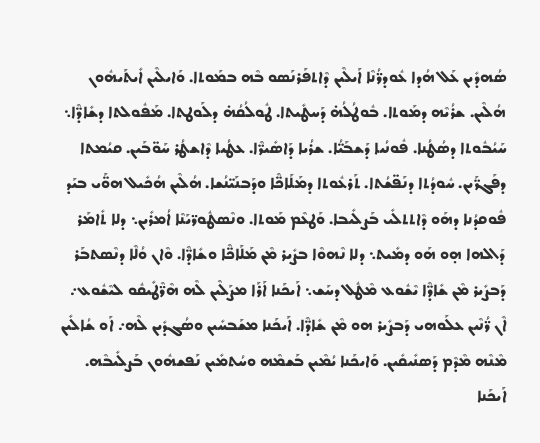ܣܳܗܕܺܝܢ ܥܰܠ ܗܳܕܐ ܥܽܘܕܪ̈ܳܢܶܐ ܐܰܝܠܶܝܢ ܕܶܐܬܦܰܪܢܰܣܘ ܒܶܗ ܒܡܰܘܬܐ. ܘܰܐܝܠܶܝܢ ܐܺܝܬܰܝܗܽܘܢ ܗܳܠܶܝܢ. ܫܪܳܝܶܗ ܕܡܰܘܬܐ. ܒܽܘܛܳܠܳܗ̇ ܕܰܚܛܺܝܬܐ. ܛܽܘܠܳܩܳܗ̇ ܕܠܰܘܛܬܐ. ܡܰܦܽܘܠܬܐ ܕܫܺܐܕ̈ܶܐ܆ ܚܰܝܳܒܽܘܬܐ ܕܣܳܛܳܢܐ. ܦܽܘܢܳܝܐ ܕܰܫܒܰܝ̈ܳܐ. ܫܪܳܝܐ ܕܰܐܣܺܝܪ̈ܶܐ. ܥܛܳܝܐ ܕܶܐܫܛܳܪ ܚܰܘ̈ܒܰܝܢ. ܩܝܳܡܬܐ ܕܦܰܓܪ̈ܰܝܢ. ܚܽܘܕܳܬܐ ܕܢܰܦ̈ܫܳܬܐ. ܬܰܪܥܽܘܬܐ ܕܡܰܠܰܐܟ̈ܶܐ ܘܕܰܒܢܰܝ̈ܢܳܫܐ. ܗܳܠܶܝܢ ܗܳܟܺܝܠ ܗܘ̈ܰܝ ܒܝܰܕ ܦܽܘܩܕܳܢܐ ܕܗܰܘ ܕܶܐܬܬܠܺܝ ܒܰܨܠܺܝܒܐ. ܘܰܛܥܶܡ ܡܰܘܬܐ. ܘܢܶܣܛܽܘܪ̈ܝܰܢܶܐ ܐܳܡܪܺܝܢ܆ ܕܠܐ ܬܺܐܡܰܪ ܕܰܐܠܗܐ ܗ̣ܘ ܗܰܘ ܕܡܺܝܬ܆ ܕܠܐ ܢܶܗܘܶܐ ܒܨܺܝܪ ܡܶܢ ܡܰܠܰܐܟ̈ܶܐ ܘܫܺܐܕ̈ܶܐ. ܘܶܐܢ ܘܳܠܶܐ ܕܢܶܣܬܒܰܪ ܕܰܒܨܺܝܪ ܡܶܢ ܫܺܐܕ̈ܶܐ ܝܶܫܽܘܥ ܡܶܛܽܠ ܕܚܰܫ܆ ܐܰܝܟܰܢܐ ܐܰܪܰܐ ܡܨܰܠܶܝܢ ܠܶܗ ܗܶܪ̈ܶܛܺܝܩܽܘ ܠܝܶܫܽܘܥ܇ ܐܶܢ ܪ̈ܳܢܶܝܢ ܥܠܰܘܗܝ ܕܰܒܨܺܝܪ ܗܘ ܡܶܢ ܫܺܐܕ̈ܶܐ. ܐܰܝܟܰܢܐ ܡܫܰܒܚܺܝܢ ܘܣܳܓܕܺܝܢ ܠܶܗ܇ ܐܰܘ ܫܳܐܠܺܝܢ ܡܶܢܶܗ ܡܶܕܶܡ ܕܰܣܢܺܝܩܺܝܢ. ܘܰܐܝܟܰܢܐ ܝܳܡܶܝܢ ܒܰܫܡܶܗ ܘܚܳܬܡܺܝܢ ܢܰܦܫܗܽܘܢ ܒܰܨܠܺܝܒܶܗ. ܐܰܝܟܰܢܐ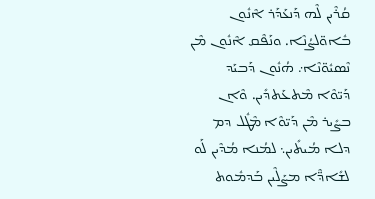ܩܳܪܶܝܢ ܠܶܗ ܕܰܢܥܰܕܰܪ ܐܶܢܽܘܢ ܒܽܐܘ̈ܠܨܳܢܶܐ. ܘܢܰܦܶܩ ܐܶܢܽܘܢ ܡܶܢ ܢܶܣܝܽܘ̈ܢܶܐ܇ ܗܳܢܽܘܢ ܕܰܒܝܰܕ ܕܰܝ̈ܘܶܐ ܡܶܬܥܰܬܕܺܝܢ. ܘܶܐܢ ܒܨܺܝܪ ܡܶܢ ܕܰܝ̈ܘܶܐ ܡܶܛܽܠ ܕܡ ܕܠܐ ܡܳܝܬܺܝܢ܆ ܠܡܳܢܐ ܡܳܕܶܝܢ ܠܰܘ ܠܫܺܐܕ̈ܶܐ ܡܨܰܠܶܝܢ ܒܰܕܡܽܘܬ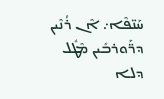ܚܰܢ̈ܦܶܐ܇ ܐܶܢ ܪܳܢܶܝܢ ܕܪ̈ܰܘܪܒܺܝܢ ܡܶܛܽܠ ܕܠܐ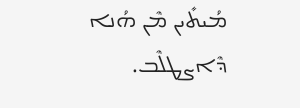ܡܳܝܬܺܝܢ ܡܶܢ ܗܳܢܐ ܕܶܐܨܛܠܶܒ.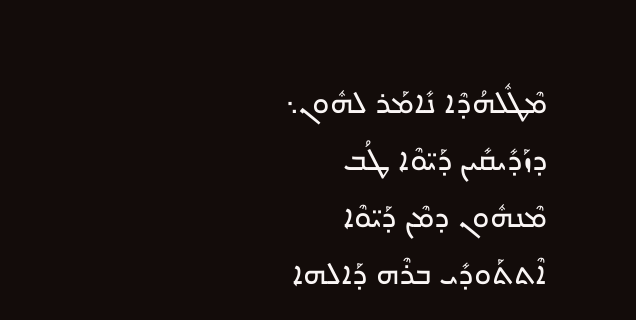ܡܶܛܽܠܗܳܕܶܐ ܢܺܐܡܰܪ ܠܗܽܘܢ܆ ܕܙܰܕܺܝܩܺܝܢ ܕܰܝ̈ܘܶܐ ܛܳܒ ܡܶܢܗܽܘܢ ܕܡܶܢ ܕܰܝ̈ܘܶܐ ܐܶܬܬܰܘܕܺܝ ܒܪܶܗ ܕܰܐܠܗܐ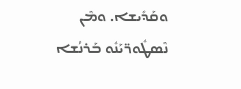ܘܩܰܕܺܝܫܐ. ܘܡܶܢ ܢܶܣܛܽܘܪ̈ܝܰܢܽܘ ܒܰܪܢܳܫܐ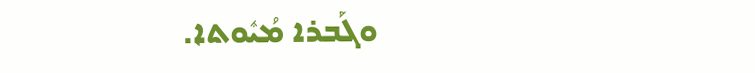ܘܓܰܒܪܐ ܡܳܝܽܘܬܐ.